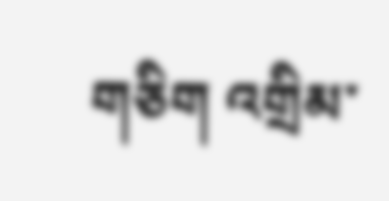གཅིག འགྲིམ་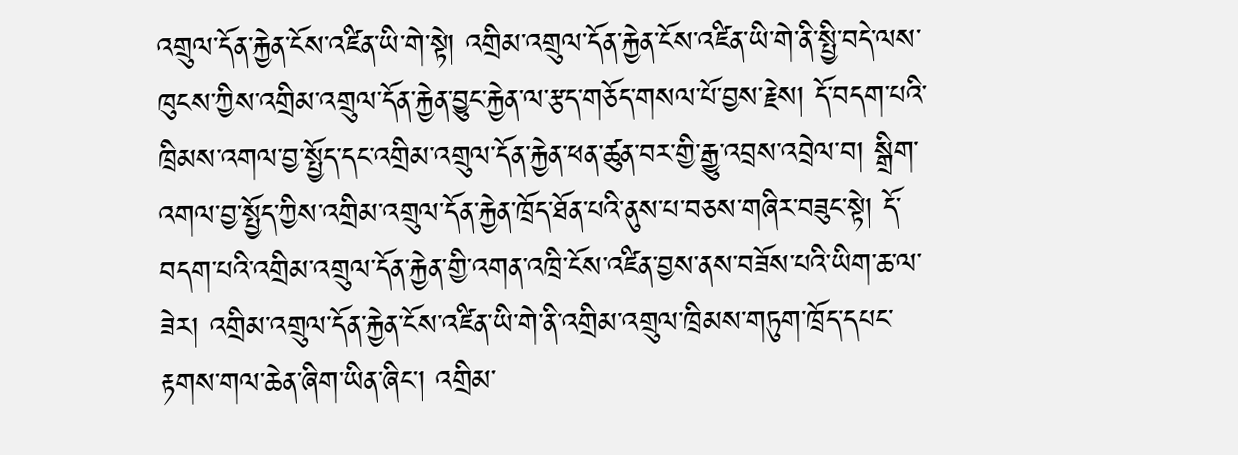འགྲུལ་དོན་རྐྱེན་ངོས་འཛིན་ཡི་གེ་སྟེ། འགྲིམ་འགྲུལ་དོན་རྐྱེན་ངོས་འཛིན་ཡི་གེ་ནི་སྤྱི་བདེ་ལས་ཁུངས་ཀྱིས་འགྲིམ་འགྲུལ་དོན་རྐྱེན་བྱུང་རྐྱེན་ལ་རྩད་གཅོད་གསལ་པོ་བྱས་རྗེས། དོ་བདག་པའི་ཁྲིམས་འགལ་བྱ་སྤྱོད་དང་འགྲིམ་འགྲུལ་དོན་རྐྱེན་ཕན་ཚུན་བར་གྱི་རྒྱུ་འབྲས་འབྲེལ་བ། སྒྲིག་འགལ་བྱ་སྤྱོད་ཀྱིས་འགྲིམ་འགྲུལ་དོན་རྐྱེན་ཁྲོད་ཐོན་པའི་ནུས་པ་བཅས་གཞིར་བཟུང་སྟེ། དོ་བདག་པའི་འགྲིམ་འགྲུལ་དོན་རྐྱེན་གྱི་འགན་འཁྲི་ངོས་འཛིན་བྱས་ནས་བཟོས་པའི་ཡིག་ཆ་ལ་ཟེར། འགྲིམ་འགྲུལ་དོན་རྐྱེན་ངོས་འཛིན་ཡི་གེ་ནི་འགྲིམ་འགྲུལ་ཁྲིམས་གཏུག་ཁྲོད་དཔང་རྟགས་གལ་ཆེན་ཞིག་ཡིན་ཞིང་། འགྲིམ་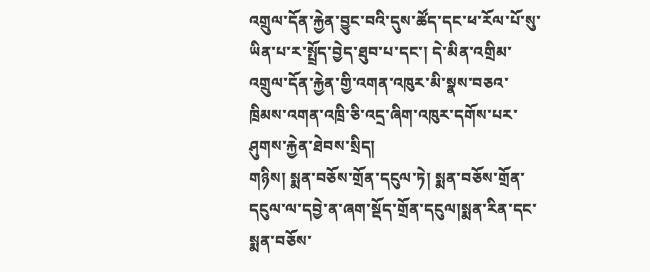འགྲུལ་དོན་རྐྱེན་བྱུང་བའི་དུས་ཚོད་དང་ཕ་རོལ་པོ་སུ་ཡིན་པ་ར་སྤྲོད་བྱེད་ཐུབ་པ་དང་། དེ་མིན་འགྲིམ་འགྲུལ་དོན་རྐྱེན་གྱི་འགན་འཁུར་མི་སྣས་བཅའ་ཁྲིམས་འགན་འཁྲི་ཅི་འདྲ་ཞིག་འཁུར་དགོས་པར་ཤུགས་རྐྱེན་ཐེབས་སྲིད།
གཉིས། སྨན་བཅོས་གྲོན་དངུལ་ཏེ། སྨན་བཅོས་གྲོན་དངུལ་ལ་དབྱེ་ན་ཞག་སྡོད་གྲོན་དངུལ།སྨན་རིན་དང་སྨན་བཅོས་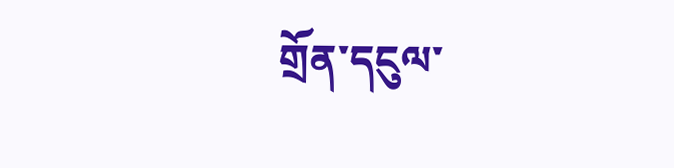གྲོན་དངུལ་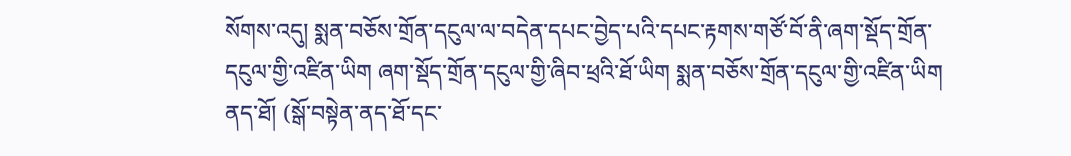སོགས་འདུ། སྨན་བཅོས་གྲོན་དངུལ་ལ་བདེན་དཔང་བྱེད་པའི་དཔང་རྟགས་གཙོ་བོ་ནི་ཞག་སྡོད་གྲོན་དངུལ་གྱི་འཛིན་ཡིག ཞག་སྡོད་གྲོན་དངུལ་གྱི་ཞིབ་ཕྲའི་ཐོ་ཡིག སྨན་བཅོས་གྲོན་དངུལ་གྱི་འཛིན་ཡིག ནད་ཐོ། (སྒོ་བསྟེན་ནད་ཐོ་དང་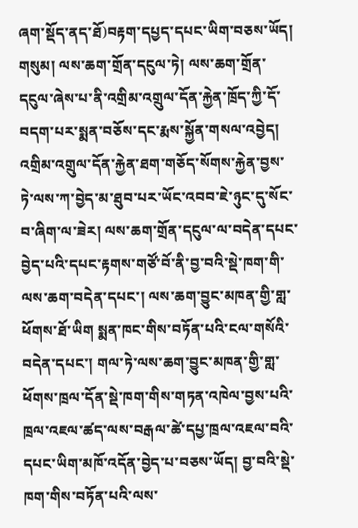ཞག་སྡོད་ནད་ཐོ)བརྟག་དཔྱད་དཔང་ཡིག་བཅས་ཡོད།
གསུམ། ལས་ཆག་གྲོན་དངུལ་ཏེ། ལས་ཆག་གྲོན་དངུལ་ཞེས་པ་ནི་འགྲིམ་འགྲུལ་དོན་རྐྱེན་ཁྲོད་ཀྱི་དོ་བདག་པར་སྨན་བཅོས་དང་རྨས་སྐྱོན་གསལ་འབྱེད། འགྲིམ་འགྲུལ་དོན་རྐྱེན་ཐག་གཅོད་སོགས་རྐྱེན་བྱས་ཏེ་ལས་ཀ་བྱེད་མ་ཐུབ་པར་ཡོང་འབབ་ཇེ་ཉུང་དུ་སོང་བ་ཞིག་ལ་ཟེར། ལས་ཆག་གྲོན་དངུལ་ལ་བདེན་དཔང་བྱེད་པའི་དཔང་རྟགས་གཙོ་བོ་ནི་བྱ་བའི་སྡེ་ཁག་གི་ལས་ཆག་བདེན་དཔང་། ལས་ཆག་བྱུང་མཁན་གྱི་གླ་ཕོགས་ཐོ་ཡིག སྨན་ཁང་གིས་བཏོན་པའི་ངལ་གསོའི་བདེན་དཔང་། གལ་ཏེ་ལས་ཆག་བྱུང་མཁན་གྱི་གླ་ཕོགས་ཁྲལ་དོན་སྡེ་ཁག་གིས་གཏན་འཁེལ་བྱས་པའི་ཁྲལ་འཇལ་ཚད་ལས་བརྒལ་ཚེ་དཔྱ་ཁྲལ་འཇལ་བའི་དཔང་ཡིག་མཁོ་འདོན་བྱེད་པ་བཅས་ཡོད། བྱ་བའི་སྡེ་ཁག་གིས་བཏོན་པའི་ལས་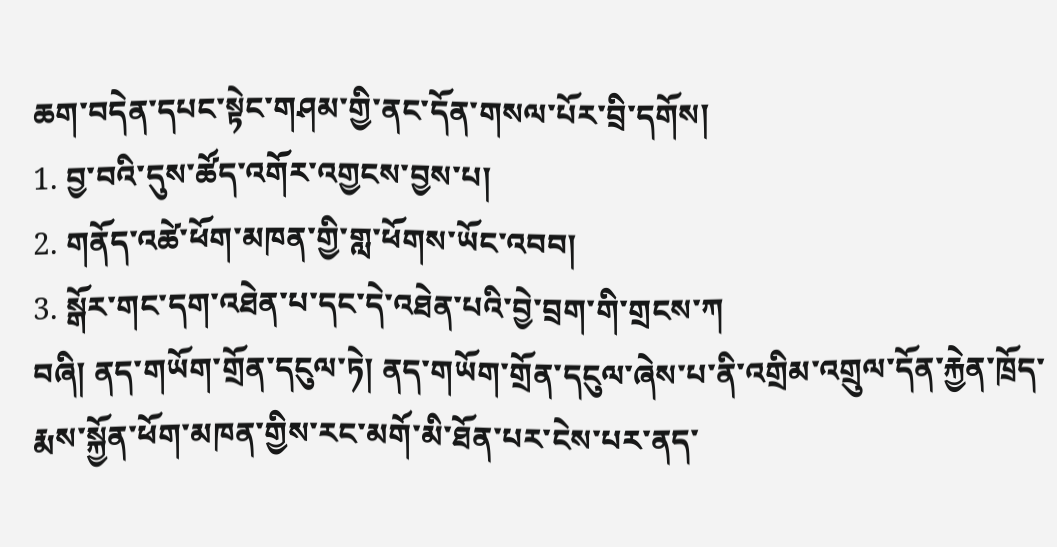ཆག་བདེན་དཔང་སྟེང་གཤམ་གྱི་ནང་དོན་གསལ་པོར་བྲི་དགོས།
1. བྱ་བའི་དུས་ཚོད་འགོར་འགྱངས་བྱས་པ།
2. གནོད་འཚེ་ཕོག་མཁན་གྱི་གླ་ཕོགས་ཡོང་འབབ།
3. སྒོར་གང་དག་འཐེན་པ་དང་དེ་འཐེན་པའི་བྱེ་བྲག་གི་གྲངས་ཀ
བཞི། ནད་གཡོག་གྲོན་དངུལ་ཏེ། ནད་གཡོག་གྲོན་དངུལ་ཞེས་པ་ནི་འགྲིམ་འགྲུལ་དོན་རྐྱེན་ཁྲོད་རྨས་སྐྱོན་ཕོག་མཁན་གྱིས་རང་མགོ་མི་ཐོན་པར་ངེས་པར་ནད་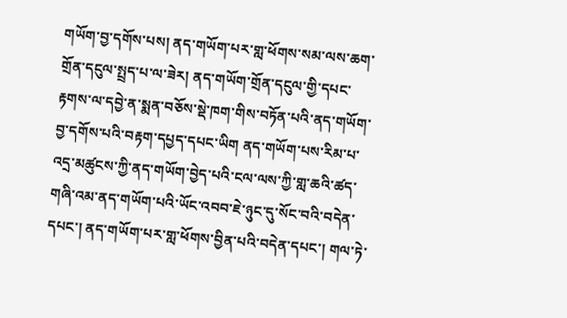གཡོག་བྱ་དགོས་པས། ནད་གཡོག་པར་གླ་ཕོགས་སམ་ལས་ཆག་གྲོན་དངུལ་སྤྲད་པ་ལ་ཟེར། ནད་གཡོག་གྲོན་དངུལ་གྱི་དཔང་རྟགས་ལ་དབྱེ་ན་སྨན་བཅོས་སྡེ་ཁག་གིས་བཏོན་པའི་ནད་གཡོག་བྱ་དགོས་པའི་བརྟག་དཔྱད་དཔང་ཡིག ནད་གཡོག་པས་རིམ་པ་འདྲ་མཚུངས་ཀྱི་ནད་གཡོག་བྱེད་པའི་ངལ་ལས་ཀྱི་གླ་ཆའི་ཚད་གཞི་འམ་ནད་གཡོག་པའི་ཡོང་འབབ་ཇེ་ཉུང་དུ་སོང་བའི་བདེན་དཔང་། ནད་གཡོག་པར་གླ་ཕོགས་བྱིན་པའི་བདེན་དཔང་། གལ་ཏེ་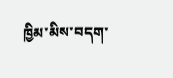ཁྱིམ་མིས་བདག་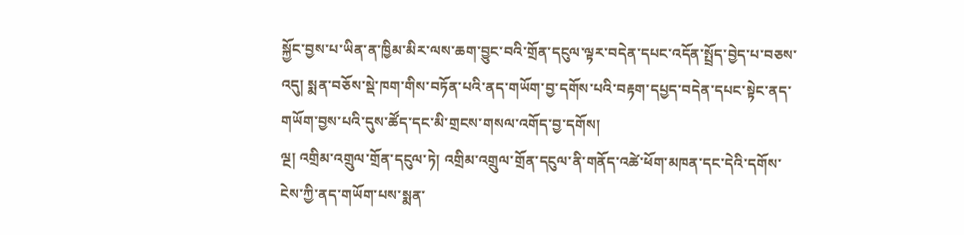སྐྱོང་བྱས་པ་ཡིན་ན་ཁྱིམ་མིར་ལས་ཆག་བྱུང་བའི་གྲོན་དངུལ་ལྟར་བདེན་དཔང་འདོན་སྤྲོད་བྱེད་པ་བཅས་འདུ། སྨན་བཅོས་སྡེ་ཁག་གིས་བཏོན་པའི་ནད་གཡོག་བྱ་དགོས་པའི་བརྟག་དཔྱད་བདེན་དཔང་སྟེང་ནད་གཡོག་བྱས་པའི་དུས་ཚོད་དང་མི་གྲངས་གསལ་འགོད་བྱ་དགོས།
ལྔ། འགྲིམ་འགྲུལ་གྲོན་དངུལ་ཏེ། འགྲིམ་འགྲུལ་གྲོན་དངུལ་ནི་གནོད་འཚེ་ཕོག་མཁན་དང་དེའི་དགོས་ངེས་ཀྱི་ནད་གཡོག་པས་སྨན་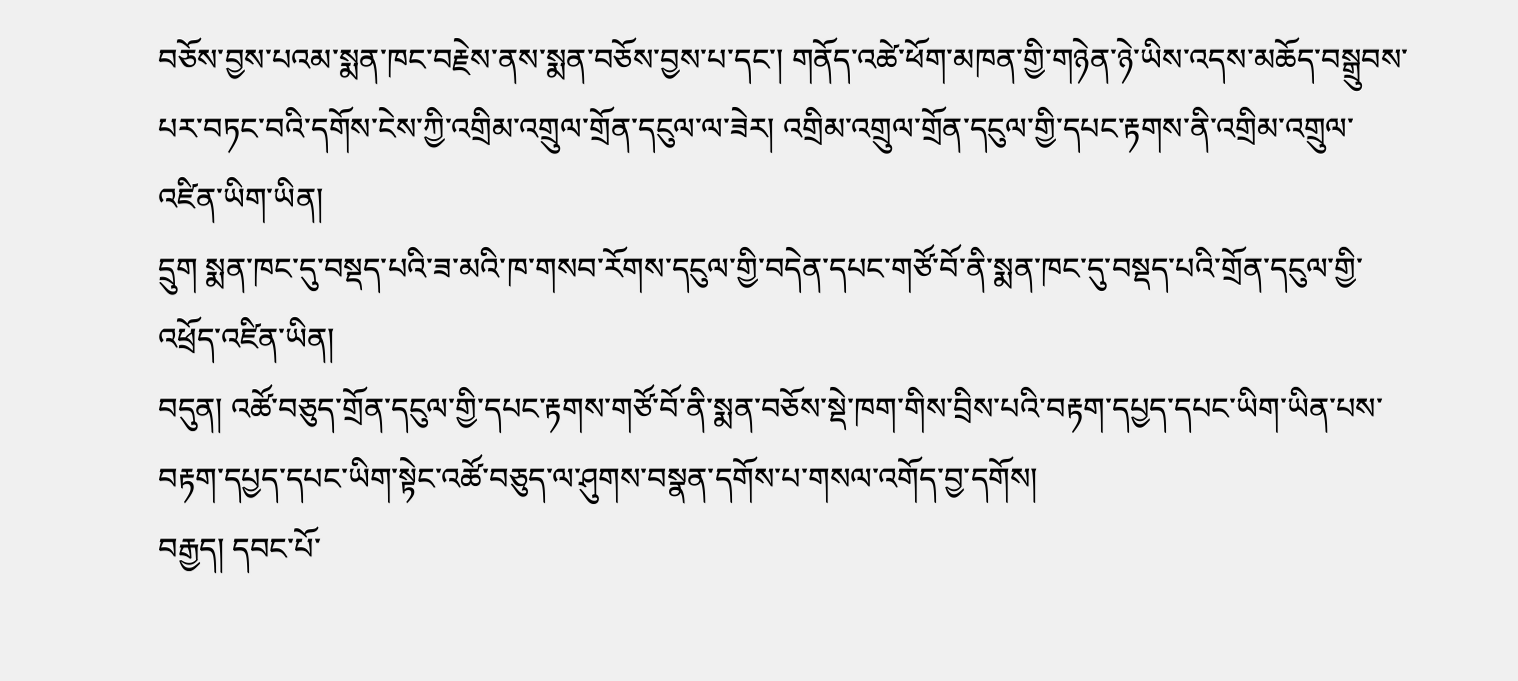བཅོས་བྱས་པའམ་སྨན་ཁང་བརྗེས་ནས་སྨན་བཅོས་བྱས་པ་དང་། གནོད་འཚེ་ཕོག་མཁན་གྱི་གཉེན་ཉེ་ཡིས་འདས་མཆོད་བསྒྲུབས་པར་བཏང་བའི་དགོས་ངེས་ཀྱི་འགྲིམ་འགྲུལ་གྲོན་དངུལ་ལ་ཟེར། འགྲིམ་འགྲུལ་གྲོན་དངུལ་གྱི་དཔང་རྟགས་ནི་འགྲིམ་འགྲུལ་འཛིན་ཡིག་ཡིན།
དྲུག སྨན་ཁང་དུ་བསྡད་པའི་ཟ་མའི་ཁ་གསབ་རོགས་དངུལ་གྱི་བདེན་དཔང་གཙོ་བོ་ནི་སྨན་ཁང་དུ་བསྡད་པའི་གྲོན་དངུལ་གྱི་འཕྲོད་འཛིན་ཡིན།
བདུན། འཚོ་བཅུད་གྲོན་དངུལ་གྱི་དཔང་རྟགས་གཙོ་བོ་ནི་སྨན་བཅོས་སྡེ་ཁག་གིས་བྲིས་པའི་བརྟག་དཔྱད་དཔང་ཡིག་ཡིན་པས་བརྟག་དཔྱད་དཔང་ཡིག་སྟེང་འཚོ་བཅུད་ལ་ཤུགས་བསྣན་དགོས་པ་གསལ་འགོད་བྱ་དགོས།
བརྒྱད། དབང་པོ་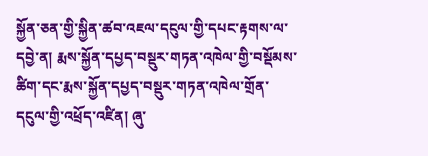སྐྱོན་ཅན་གྱི་སྐྱིན་ཚབ་འཇལ་དངུལ་གྱི་དཔང་རྟགས་ལ་དབྱེ་ན། རྨས་སྐྱོན་དཔྱད་བསྡུར་གཏན་འཁེལ་གྱི་བསྡོམས་ཚིག་དང་རྨས་སྐྱོན་དཔྱད་བསྡུར་གཏན་འཁེལ་གྲོན་དངུལ་གྱི་འཕྲོད་འཛིན། ཞུ་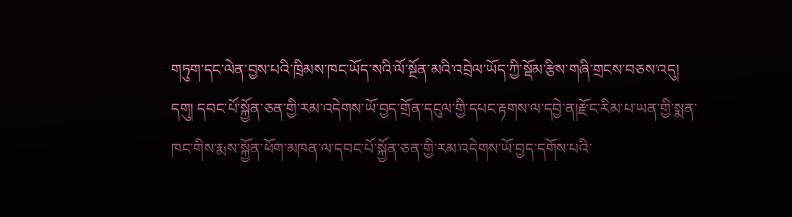གཏུག་དང་ལེན་བྱས་པའི་ཁྲིམས་ཁང་ཡོད་སའི་ལོ་སྔོན་མའི་འབྲེལ་ཡོད་ཀྱི་སྡོམ་རྩིས་གཞི་གྲངས་བཅས་འདུ།
དགུ། དབང་པོ་སྐྱོན་ཅན་གྱི་རམ་འདེགས་ཡོ་བྱད་གྲོན་དངུལ་གྱི་དཔང་རྟགས་ལ་དབྱེ་ན།རྫོང་རིམ་པ་ཡན་གྱི་སྨན་ཁང་གིས་རྨས་སྐྱོན་ཕོག་མཁན་ལ་དབང་པོ་སྐྱོན་ཅན་གྱི་རམ་འདེགས་ཡོ་བྱད་དགོས་པའི་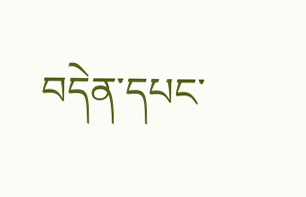བདེན་དཔང་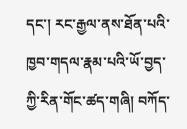དང་། རང་རྒྱལ་ནས་ཐོན་པའི་ཁྱབ་གདལ་རྣམ་པའི་ཡོ་བྱད་ཀྱི་རིན་གོང་ཚད་གཞི། བཀོད་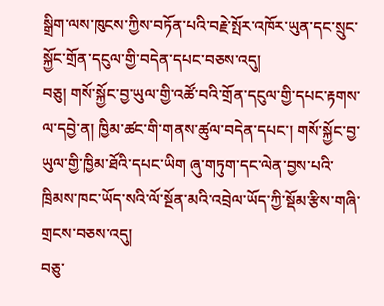སྒྲིག་ལས་ཁུངས་ཀྱིས་བཏོན་པའི་བརྗེ་སྤོར་འཁོར་ཡུན་དང་སྲུང་སྐྱོང་གྲོན་དངུལ་གྱི་བདེན་དཔང་བཅས་འདུ།
བཅུ། གསོ་སྐྱོང་བྱ་ཡུལ་གྱི་འཚོ་བའི་གྲོན་དངུལ་གྱི་དཔང་རྟགས་ལ་དབྱེ་ན། ཁྱིམ་ཚང་གི་གནས་ཚུལ་བདེན་དཔང་། གསོ་སྐྱོང་བྱ་ཡུལ་གྱི་ཁྱིམ་ཐོའི་དཔང་ཡིག ཞུ་གཏུག་དང་ལེན་བྱས་པའི་ཁྲིམས་ཁང་ཡོད་སའི་ལོ་སྔོན་མའི་འབྲེལ་ཡོད་ཀྱི་སྡོམ་རྩིས་གཞི་གྲངས་བཅས་འདུ།
བཅུ་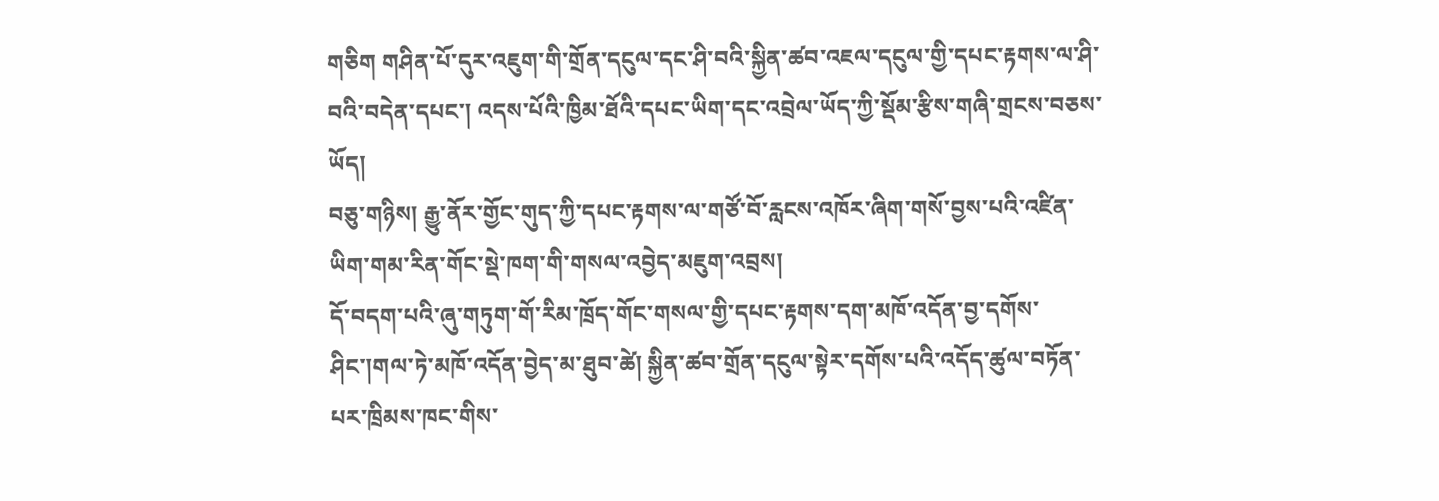གཅིག གཤིན་པོ་དུར་འཇུག་གི་གྲོན་དངུལ་དང་ཤི་བའི་སྐྱིན་ཚབ་འཇལ་དངུལ་གྱི་དཔང་རྟགས་ལ་ཤི་བའི་བདེན་དཔང་། འདས་པོའི་ཁྱིམ་ཐོའི་དཔང་ཡིག་དང་འབྲེལ་ཡོད་ཀྱི་སྡོམ་རྩིས་གཞི་གྲངས་བཅས་ཡོད།
བཅུ་གཉིས། རྒྱུ་ནོར་གྱོང་གུད་ཀྱི་དཔང་རྟགས་ལ་གཙོ་བོ་རླངས་འཁོར་ཞིག་གསོ་བྱས་པའི་འཛིན་ཡིག་གམ་རིན་གོང་སྡེ་ཁག་གི་གསལ་འབྱེད་མཇུག་འབྲས།
དོ་བདག་པའི་ཞུ་གཏུག་གོ་རིམ་ཁྲོད་གོང་གསལ་གྱི་དཔང་རྟགས་དག་མཁོ་འདོན་བྱ་དགོས་ཤིང་།གལ་ཏེ་མཁོ་འདོན་བྱེད་མ་ཐུབ་ཚེ། སྐྱིན་ཚབ་གྲོན་དངུལ་སྟེར་དགོས་པའི་འདོད་ཚུལ་བཏོན་པར་ཁྲིམས་ཁང་གིས་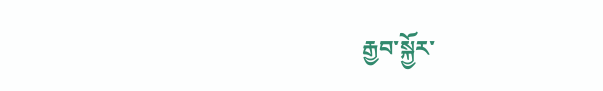རྒྱབ་སྐྱོར་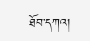ཐོབ་དཀའ།